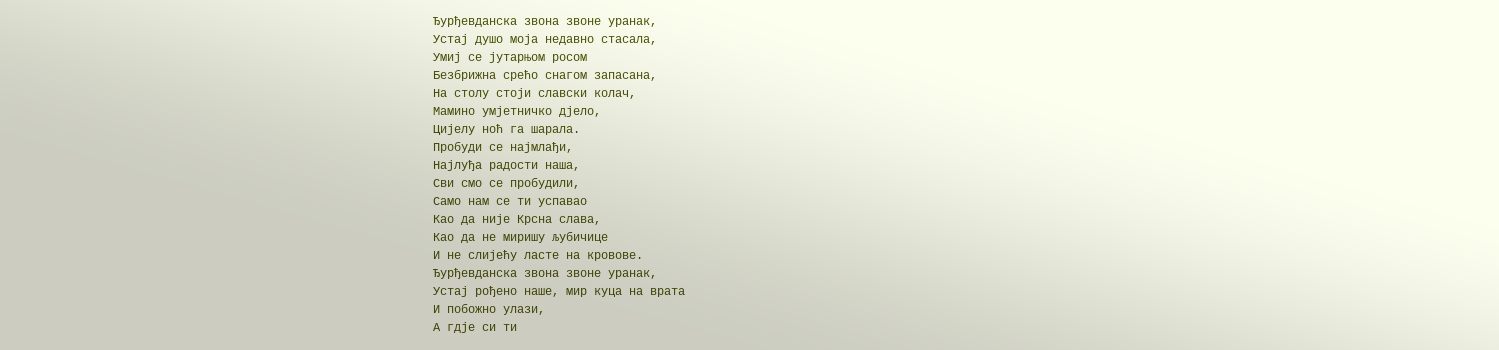Ђурђевданска звона звоне уранак,
Устај душо моја недавно стасала,
Умиј се јутарњом росом
Безбрижна срећо снагом запасана,
На столу стоји славски колач,
Мамино умјетничко дјело,
Цијелу ноћ га шарала.
Пробуди се најмлађи,
Најлуђа радости наша,
Сви смо се пробудили,
Само нам се ти успавао
Као да није Крсна слава,
Као да не миришу љубичице
И не слијећу ласте на кровове.
Ђурђевданска звона звоне уранак,
Устај рођено наше, мир куца на врата
И побожно улази,
А гдје си ти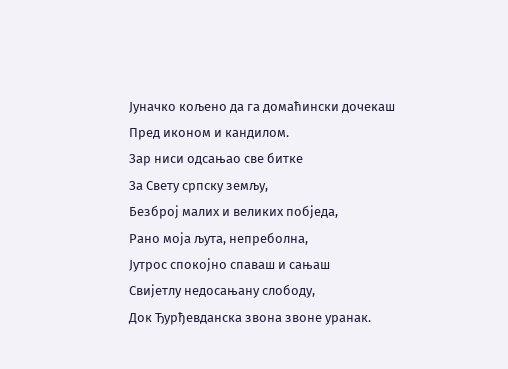Јуначко кољено да га домаћински дочекаш
Пред иконом и кандилом.
Зар ниси одсањао све битке
За Свету српску земљу,
Безброј малих и великих побједа,
Рано моја љута, непреболна,
Јутрос спокојно спаваш и сањаш
Свијетлу недосањану слободу,
Док Ђурђевданска звона звоне уранак.